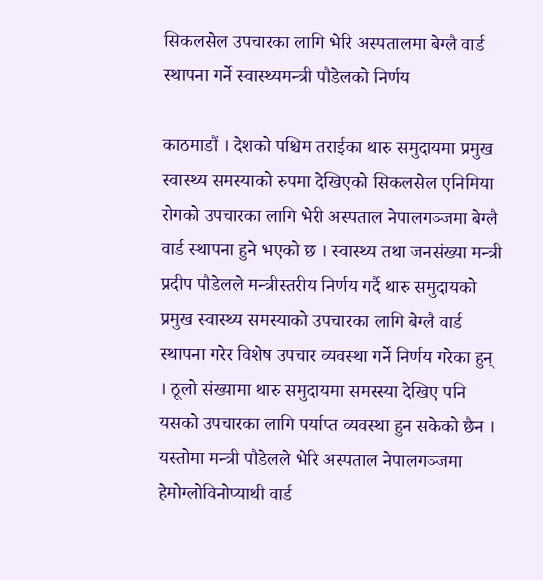सिकलसेल उपचारका लागि भेरि अस्पतालमा बेग्लै वार्ड स्थापना गर्ने स्वास्थ्यमन्त्री पौडेलको निर्णय

काठमाडौं । देशको पश्चिम तराईका थारु समुदायमा प्रमुख स्वास्थ्य समस्याको रुपमा देखिएको सिकलसेल एनिमिया रोगको उपचारका लागि भेरी अस्पताल नेपालगञ्जमा बेग्लै वार्ड स्थापना हुने भएको छ । स्वास्थ्य तथा जनसंख्या मन्त्री प्रदीप पौडेलले मन्त्रीस्तरीय निर्णय गर्दै थारु समुदायको प्रमुख स्वास्थ्य समस्याको उपचारका लागि बेग्लै वार्ड स्थापना गरेर विशेष उपचार व्यवस्था गर्ने निर्णय गरेका हुन् । ठूलो संख्यामा थारु समुदायमा समस्स्या देखिए पनि यसको उपचारका लागि पर्याप्त व्यवस्था हुन सकेको छैन । यस्तोमा मन्त्री पौडेलले भेरि अस्पताल नेपालगञ्जमा हेमोग्लोविनोप्याथी वार्ड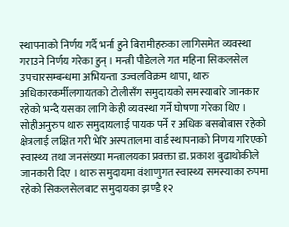स्थापनाको निर्णय गर्दै भर्ना हुने बिरामीहरुका लागिसमेत व्यवस्था गराउने निर्णय गरेका हुन् । मन्त्री पौडेलले गत महिना सिकलसेल उपचारसम्बन्धमा अभियन्ता उज्वलविक्रम थापा, थारु अधिकारकर्मीलगायतको टोलीसँग समुदायको समस्याबारे जानकार रहेको भन्दै यसका लागि केही व्यवस्था गर्ने घोषणा गरेका थिए । सोहीअनुरुप थारु समुदायलाई पायक पर्ने र अधिक बसबोबास रहेको क्षेत्रलाई लक्षित गरी भेरि अस्पतालमा वार्ड स्थापनाको निणय गरिएको स्वास्थ्य तथा जनसंख्या मन्त्रालयका प्रवक्ता डा. प्रकाश बुढाथोकीले जानकारी दिए । थारु समुदायमा वंशाणुगत स्वास्थ्य समस्याका रुपमा रहेको सिकलसेलबाट समुदायका झण्डै १२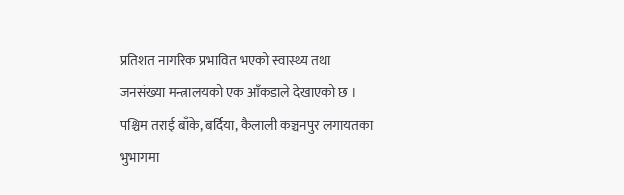प्रतिशत नागरिक प्रभावित भएको स्वास्थ्य तथा जनसंख्या मन्त्रालयको एक आँकडाले देखाएको छ । पश्चिम तराई बाँके, बर्दिया, कैलाली कञ्चनपुर लगायतका भुभागमा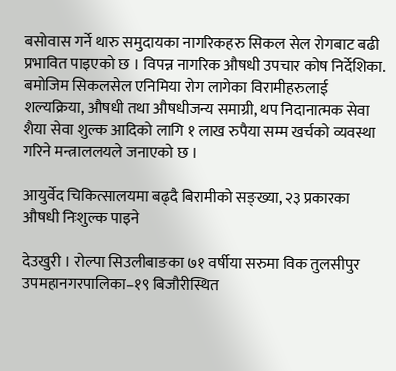बसोवास गर्ने थारु समुदायका नागरिकहरु सिकल सेल रोगबाट बढी प्रभावित पाइएको छ । विपन्न नागरिक औषधी उपचार कोष निर्देशिका. बमोजिम सिकलसेल एनिमिया रोग लागेका विरामीहरुलाई शल्यक्रिया, औषधी तथा औषधीजन्य समाग्री, थप निदानात्मक सेवा शैया सेवा शुल्क आदिको लागि १ लाख रुपैया सम्म खर्चको व्यवस्था गरिने मन्त्राललयले जनाएको छ ।

आयुर्वेद चिकित्सालयमा बढ्दै बिरामीको सङ्ख्या, २३ प्रकारका औषधी निःशुल्क पाइने

देउखुरी । रोल्पा सिउलीबाङका ७१ वर्षीया सरुमा विक तुलसीपुर उपमहानगरपालिका–१९ बिजौरीस्थित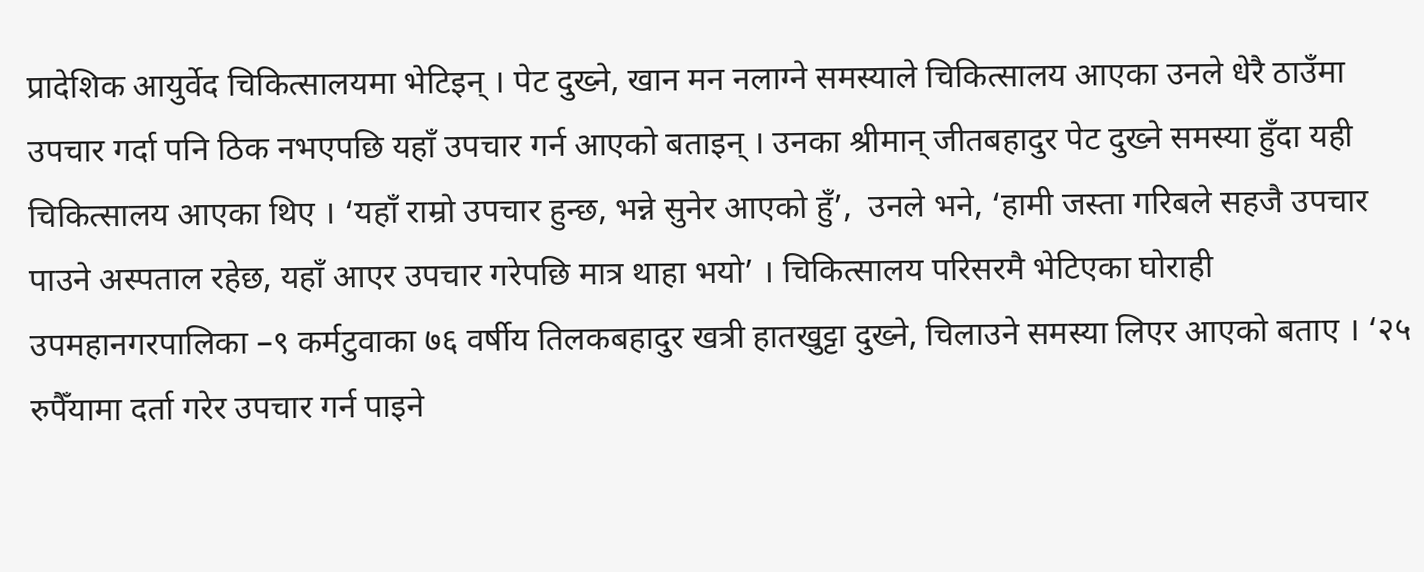प्रादेशिक आयुर्वेद चिकित्सालयमा भेटिइन् । पेट दुख्ने, खान मन नलाग्ने समस्याले चिकित्सालय आएका उनले धेरै ठाउँमा उपचार गर्दा पनि ठिक नभएपछि यहाँ उपचार गर्न आएको बताइन् । उनका श्रीमान् जीतबहादुर पेट दुख्ने समस्या हुँदा यही चिकित्सालय आएका थिए । ‘यहाँ राम्रो उपचार हुन्छ, भन्ने सुनेर आएको हुँ’,  उनले भने, ‘हामी जस्ता गरिबले सहजै उपचार पाउने अस्पताल रहेछ, यहाँ आएर उपचार गरेपछि मात्र थाहा भयो’ । चिकित्सालय परिसरमै भेटिएका घोराही उपमहानगरपालिका –९ कर्मटुवाका ७६ वर्षीय तिलकबहादुर खत्री हातखुट्टा दुख्ने, चिलाउने समस्या लिएर आएको बताए । ‘२५ रुपैँयामा दर्ता गरेर उपचार गर्न पाइने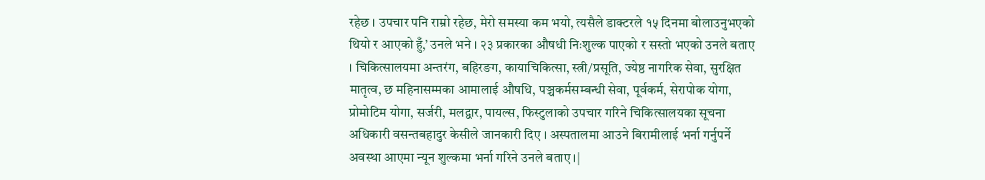रहेछ । उपचार पनि राम्रो रहेछ, मेरो समस्या कम भयो, त्यसैले डाक्टरले १५ दिनमा बोलाउनुभएको थियो र आएको हुँ,’ उनले भने । २३ प्रकारका औषधी निःशुल्क पाएको र सस्तो भएको उनले बताए । चिकित्सालयमा अन्तरंग, बहिरङग, कायाचिकित्सा, स्त्री/प्रसूति, ज्येष्ठ नागरिक सेवा, सुरक्षित मातृत्व, छ महिनासम्मका आमालाई औषधि, पञ्चकर्मसम्बन्धी सेवा, पूर्वकर्म, सेरापोक योगा, प्रोमोटिम योगा, सर्जरी, मलद्वार, पायल्स, फिस्टुलाको उपचार गरिने चिकित्सालयका सूचना अधिकारी वसन्तबहादुर केसीले जानकारी दिए । अस्पतालमा आउने बिरामीलाई भर्ना गर्नुपर्ने अवस्था आएमा न्यून शुल्कमा भर्ना गरिने उनले बताए ।|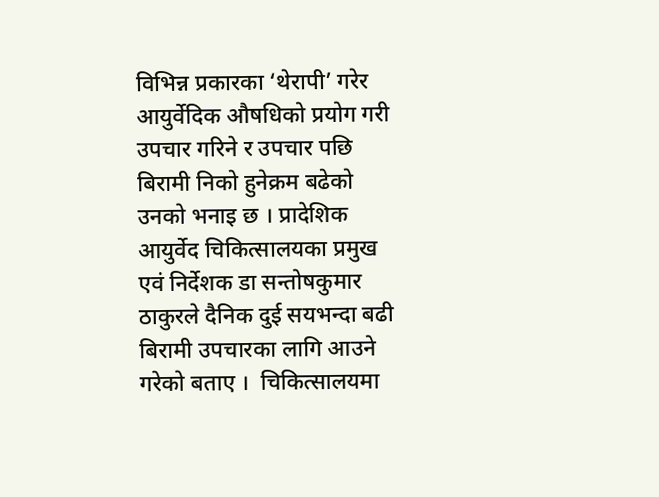विभिन्न प्रकारका ‘थेरापी’ गरेर आयुर्वेदिक औषधिको प्रयोग गरी उपचार गरिने र उपचार पछि बिरामी निको हुनेक्रम बढेको उनको भनाइ छ । प्रादेशिक आयुर्वेद चिकित्सालयका प्रमुख एवं निर्देशक डा सन्तोषकुमार ठाकुरले दैनिक दुई सयभन्दा बढी बिरामी उपचारका लागि आउने गरेको बताए ।  चिकित्सालयमा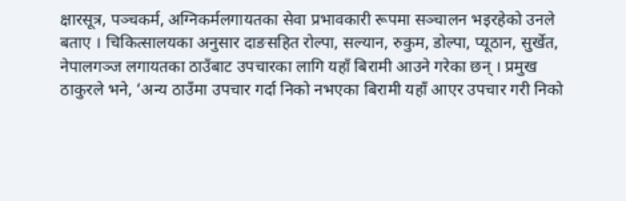क्षारसूत्र, पञ्चकर्म, अग्निकर्मलगायतका सेवा प्रभावकारी रूपमा सञ्चालन भइरहेको उनले बताए । चिकित्सालयका अनुसार दाङसहित रोल्पा, सल्यान, रुकुम, डोल्पा, प्यूठान, सुर्खेत, नेपालगञ्ज लगायतका ठाउँबाट उपचारका लागि यहाँ बिरामी आउने गरेका छन् । प्रमुख ठाकुरले भने, ‘अन्य ठाउँमा उपचार गर्दा निको नभएका बिरामी यहाँ आएर उपचार गरी निको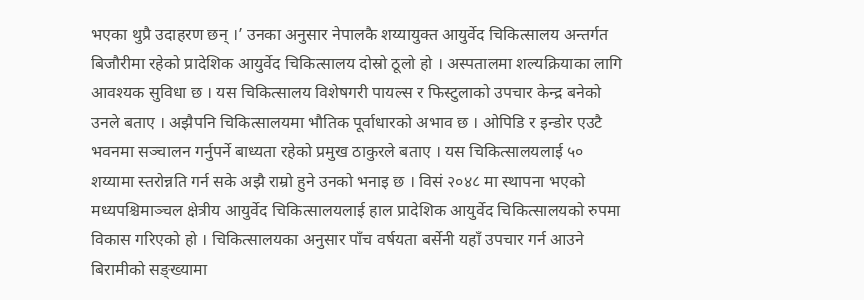भएका थुप्रै उदाहरण छन् ।’ उनका अनुसार नेपालकै शय्यायुक्त आयुर्वेद चिकित्सालय अन्तर्गत बिजौरीमा रहेको प्रादेशिक आयुर्वेद चिकित्सालय दोस्रो ठूलो हो । अस्पतालमा शल्यक्रियाका लागि आवश्यक सुविधा छ । यस चिकित्सालय विशेषगरी पायल्स र फिस्टुलाको उपचार केन्द्र बनेको उनले बताए । अझैपनि चिकित्सालयमा भौतिक पूर्वाधारको अभाव छ । ओपिडि र इन्डोर एउटै भवनमा सञ्चालन गर्नुपर्ने बाध्यता रहेको प्रमुख ठाकुरले बताए । यस चिकित्सालयलाई ५० शय्यामा स्तरोन्नति गर्न सके अझै राम्रो हुने उनको भनाइ छ । विसं २०४८ मा स्थापना भएको मध्यपश्चिमाञ्चल क्षेत्रीय आयुर्वेद चिकित्सालयलाई हाल प्रादेशिक आयुर्वेद चिकित्सालयको रुपमा विकास गरिएको हो । चिकित्सालयका अनुसार पाँच वर्षयता बर्सेनी यहाँ उपचार गर्न आउने बिरामीको सङ्ख्यामा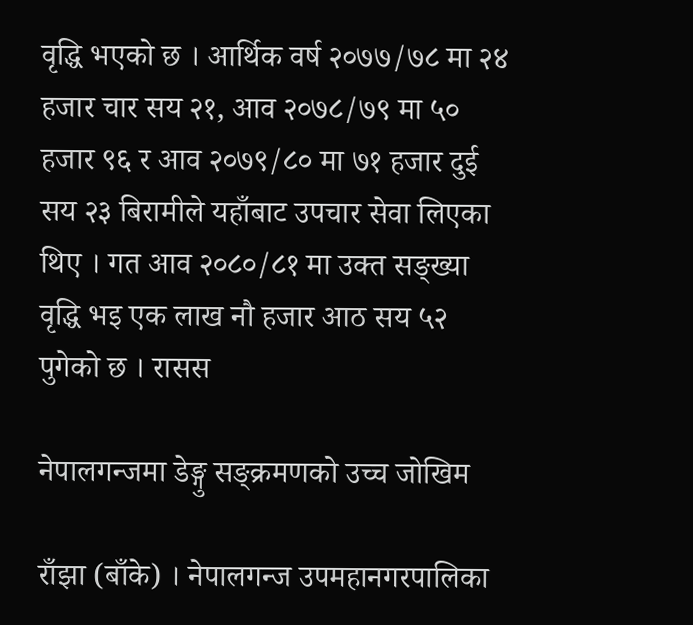वृद्धि भएको छ । आर्थिक वर्ष २०७७/७८ मा २४ हजार चार सय २१, आव २०७८/७९ मा ५० हजार ९६ र आव २०७९/८० मा ७१ हजार दुई सय २३ बिरामीले यहाँबाट उपचार सेवा लिएका थिए । गत आव २०८०/८१ मा उक्त सङ्ख्या वृद्धि भइ एक लाख नौ हजार आठ सय ५२ पुगेको छ । रासस

नेपालगन्जमा डेङ्गु सङ्क्रमणको उच्च जोखिम

राँझा (बाँके) । नेपालगन्ज उपमहानगरपालिका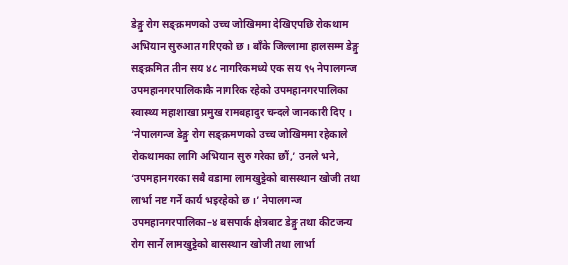डेङ्गु रोग सङ्क्रमणको उच्च जोखिममा देखिएपछि रोकथाम अभियान सुरुआत गरिएको छ । बाँके जिल्लामा हालसम्म डेङ्गु सङ्क्रमित तीन सय ४८ नागरिकमध्ये एक सय ९५ नेपालगन्ज उपमहानगरपालिकाकै नागरिक रहेको उपमहानगरपालिका स्वास्थ्य महाशाखा प्रमुख रामबहादुर चन्दले जानकारी दिए । ‘नेपालगन्ज डेङ्गु रोग सङ्क्रमणको उच्च जोखिममा रहेकाले रोकथामका लागि अभियान सुरु गरेका छौं,’ उनले भने, ‘उपमहानगरका सबै वडामा लामखुट्टेको बासस्थान खोजी तथा लार्भा नष्ट गर्ने कार्य भइरहेको छ ।’ नेपालगन्ज उपमहानगरपालिका–४ बसपार्क क्षेत्रबाट डेङ्गु तथा कीटजन्य रोग सार्ने लामखुट्टेको बासस्थान खोजी तथा लार्भा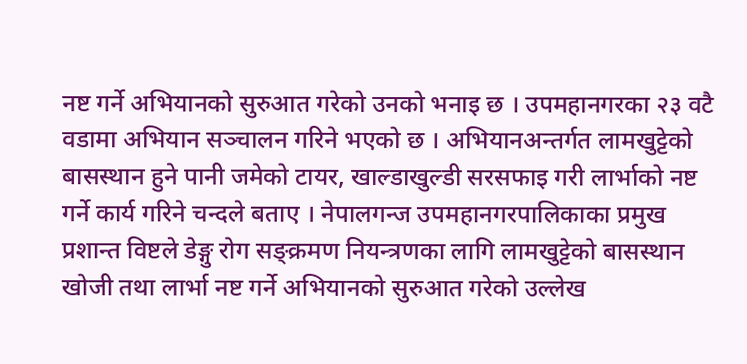नष्ट गर्ने अभियानको सुरुआत गरेको उनको भनाइ छ । उपमहानगरका २३ वटै वडामा अभियान सञ्चालन गरिने भएको छ । अभियानअन्तर्गत लामखुट्टेको बासस्थान हुने पानी जमेको टायर, खाल्डाखुल्डी सरसफाइ गरी लार्भाको नष्ट गर्ने कार्य गरिने चन्दले बताए । नेपालगन्ज उपमहानगरपालिकाका प्रमुख प्रशान्त विष्टले डेङ्गु रोग सङ्क्रमण नियन्त्रणका लागि लामखुट्टेको बासस्थान खोजी तथा लार्भा नष्ट गर्ने अभियानको सुरुआत गरेको उल्लेख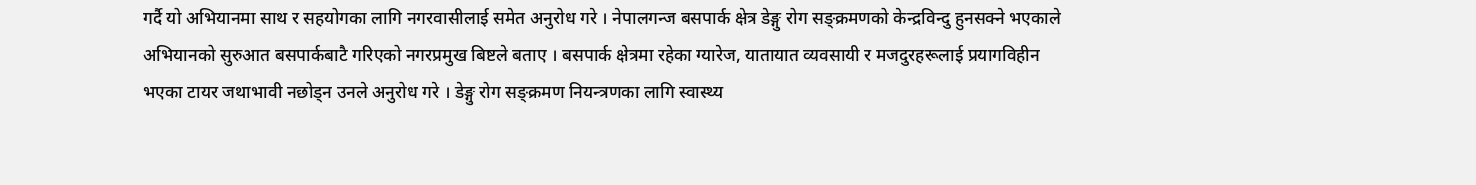गर्दै यो अभियानमा साथ र सहयोगका लागि नगरवासीलाई समेत अनुरोध गरे । नेपालगन्ज बसपार्क क्षेत्र डेङ्गु रोग सङ्क्रमणको केन्द्रविन्दु हुनसक्ने भएकाले अभियानको सुरुआत बसपार्कबाटै गरिएको नगरप्रमुख बिष्टले बताए । बसपार्क क्षेत्रमा रहेका ग्यारेज, यातायात व्यवसायी र मजदुरहरूलाई प्रयागविहीन भएका टायर जथाभावी नछोड्न उनले अनुरोध गरे । डेङ्गु रोग सङ्क्रमण नियन्त्रणका लागि स्वास्थ्य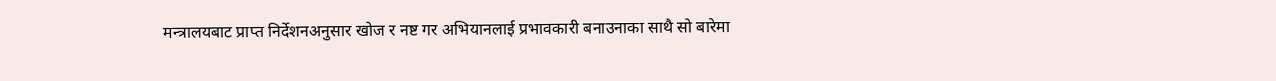मन्त्रालयबाट प्राप्त निर्देशनअनुसार खोज र नष्ट गर अभियानलाई प्रभावकारी बनाउनाका साथै सो बारेमा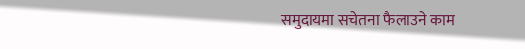समुदायमा सचेतना फैलाउने काम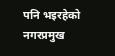पनि भइरहेको नगरप्रमुख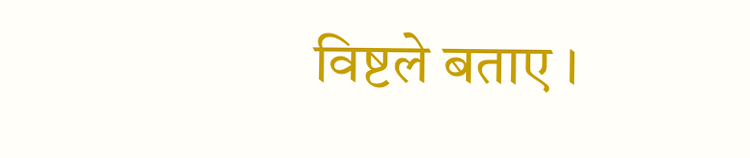विष्टले बताए ।